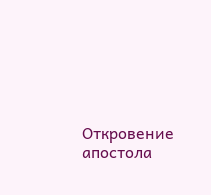Откровение апостола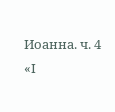Иоанна. ч. 4
«І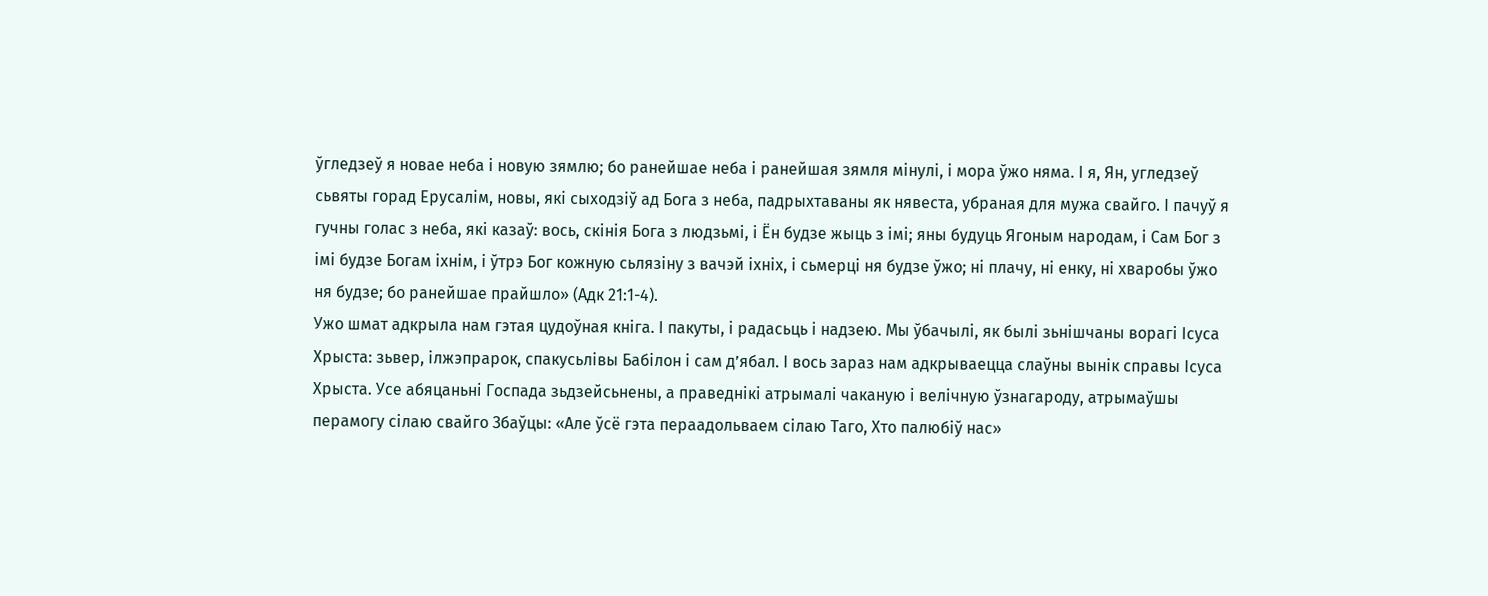ўгледзеў я новае неба і новую зямлю; бо ранейшае неба і ранейшая зямля мінулі, і мора ўжо няма. І я, Ян, угледзеў сьвяты горад Ерусалім, новы, які сыходзіў ад Бога з неба, падрыхтаваны як нявеста, убраная для мужа свайго. І пачуў я гучны голас з неба, які казаў: вось, скінія Бога з людзьмі, і Ён будзе жыць з імі; яны будуць Ягоным народам, і Сам Бог з імі будзе Богам іхнім, і ўтрэ Бог кожную сьлязіну з вачэй іхніх, і сьмерці ня будзе ўжо; ні плачу, ні енку, ні хваробы ўжо ня будзе; бо ранейшае прайшло» (Адк 21:1-4).
Ужо шмат адкрыла нам гэтая цудоўная кніга. І пакуты, і радасьць і надзею. Мы ўбачылі, як былі зьнішчаны ворагі Ісуса Хрыста: зьвер, ілжэпрарок, спакусьлівы Бабілон і сам д’ябал. І вось зараз нам адкрываецца слаўны вынік справы Ісуса Хрыста. Усе абяцаньні Госпада зьдзейсьнены, а праведнікі атрымалі чаканую і велічную ўзнагароду, атрымаўшы перамогу сілаю свайго Збаўцы: «Але ўсё гэта пераадольваем сілаю Таго, Хто палюбіў нас»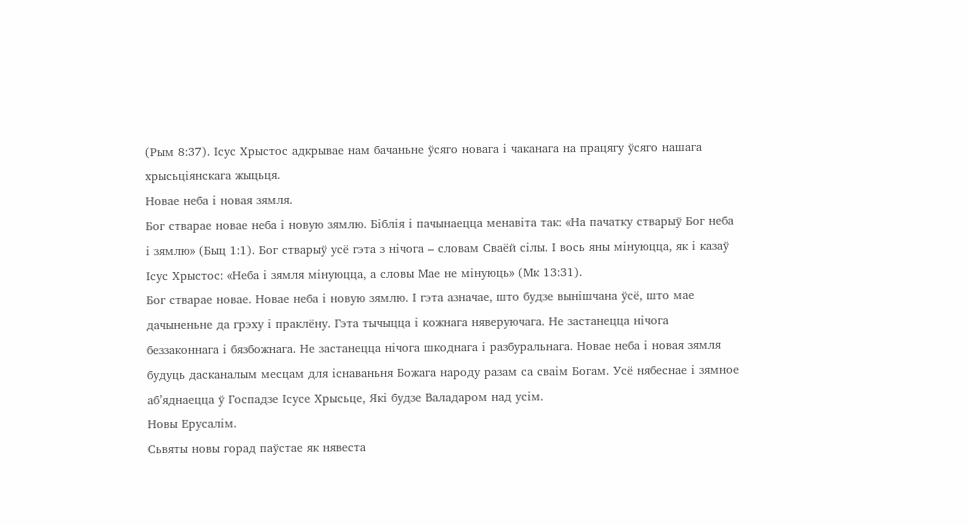(Рым 8:37). Ісус Хрыстос адкрывае нам бачаньне ўсяго новага і чаканага на працягу ўсяго нашага хрысьціянскага жыцьця.
Новае неба і новая зямля.
Бог стварае новае неба і новую зямлю. Біблія і пачынаецца менавіта так: «На пачатку стварыў Бог неба і зямлю» (Быц 1:1). Бог стварыў усё гэта з нічога – словам Сваёй сілы. І вось яны мінуюцца, як і казаў Ісус Хрыстос: «Неба і зямля мінуюцца, а словы Мае не мінуюць» (Мк 13:31).
Бог стварае новае. Новае неба і новую зямлю. І гэта азначае, што будзе вынішчана ўсё, што мае дачыненьне да грэху і праклёну. Гэта тычыцца і кожнага няверуючага. Не застанецца нічога беззаконнага і бязбожнага. Не застанецца нічога шкоднага і разбуральнага. Новае неба і новая зямля будуць дасканалым месцам для існаваньня Божага народу разам са сваім Богам. Усё нябеснае і зямное аб’яднаецца ў Госпадзе Ісусе Хрысьце, Які будзе Валадаром над усім.
Новы Ерусалім.
Сьвяты новы горад паўстае як нявеста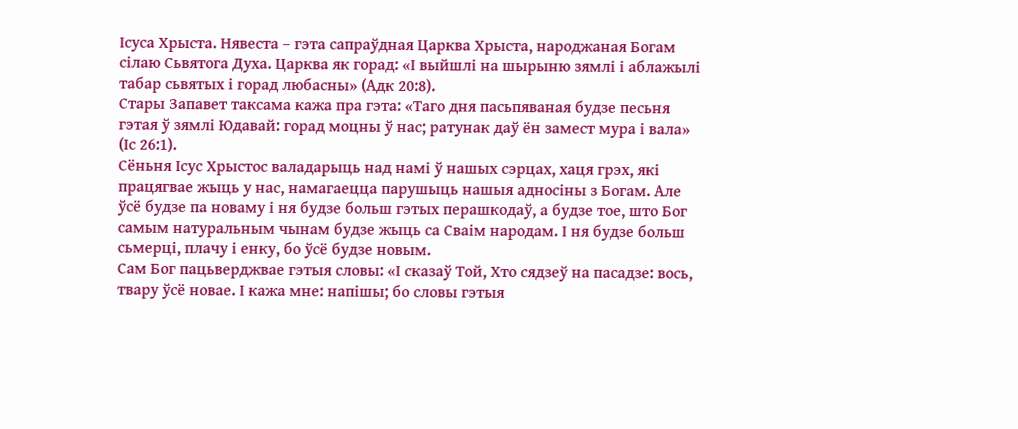Ісуса Хрыста. Нявеста – гэта сапраўдная Царква Хрыста, народжаная Богам сілаю Сьвятога Духа. Царква як горад: «І выйшлі на шырыню зямлі і аблажылі табар сьвятых і горад любасны» (Адк 20:8).
Стары Запавет таксама кажа пра гэта: «Таго дня пасьпяваная будзе песьня гэтая ў зямлі Юдавай: горад моцны ў нас; ратунак даў ён замест мура і вала» (Іс 26:1).
Сёньня Ісус Хрыстос валадарыць над намі ў нашых сэрцах, хаця грэх, які працягвае жыць у нас, намагаецца парушыць нашыя адносіны з Богам. Але ўсё будзе па новаму і ня будзе больш гэтых перашкодаў, а будзе тое, што Бог самым натуральным чынам будзе жыць са Сваім народам. І ня будзе больш сьмерці, плачу і енку, бо ўсё будзе новым.
Сам Бог пацьверджвае гэтыя словы: «І сказаў Той, Хто сядзеў на пасадзе: вось, твару ўсё новае. І кажа мне: напішы; бо словы гэтыя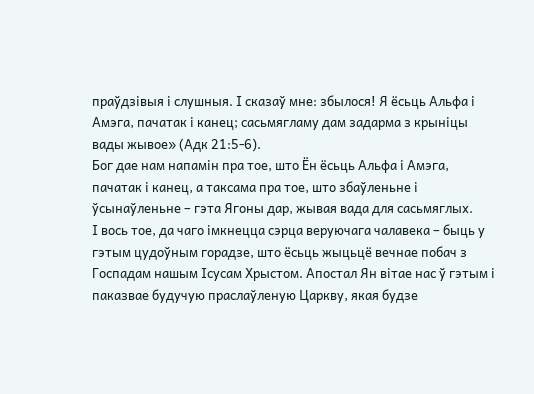праўдзівыя і слушныя. І сказаў мне: збылося! Я ёсьць Альфа і Амэга, пачатак і канец; сасьмягламу дам задарма з крыніцы вады жывое» (Адк 21:5-6).
Бог дае нам напамін пра тое, што Ён ёсьць Альфа і Амэга, пачатак і канец, а таксама пра тое, што збаўленьне і ўсынаўленьне – гэта Ягоны дар, жывая вада для сасьмяглых.
І вось тое, да чаго імкнецца сэрца веруючага чалавека – быць у гэтым цудоўным горадзе, што ёсьць жыцьцё вечнае побач з Госпадам нашым Ісусам Хрыстом. Апостал Ян вітае нас ў гэтым і паказвае будучую праслаўленую Царкву, якая будзе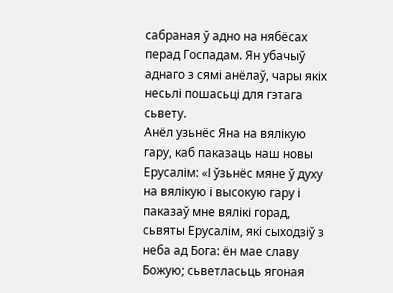сабраная ў адно на нябёсах перад Госпадам. Ян убачыў аднаго з сямі анёлаў, чары якіх несьлі пошасьці для гэтага сьвету.
Анёл узьнёс Яна на вялікую гару, каб паказаць наш новы Ерусалім: «І ўзьнёс мяне ў духу на вялікую і высокую гару і паказаў мне вялікі горад, сьвяты Ерусалім, які сыходзіў з неба ад Бога: ён мае славу Божую; сьветласьць ягоная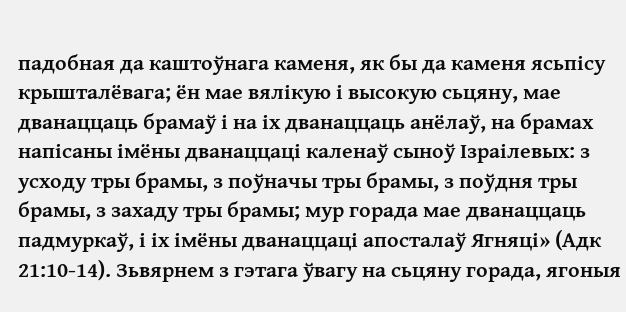падобная да каштоўнага каменя, як бы да каменя ясьпісу крышталёвага; ён мае вялікую і высокую сьцяну, мае дванаццаць брамаў і на іх дванаццаць анёлаў, на брамах напісаны імёны дванаццаці каленаў сыноў Ізраілевых: з усходу тры брамы, з поўначы тры брамы, з поўдня тры брамы, з захаду тры брамы; мур горада мае дванаццаць падмуркаў, і іх імёны дванаццаці апосталаў Ягняці» (Адк 21:10-14). Зьвярнем з гэтага ўвагу на сьцяну горада, ягоныя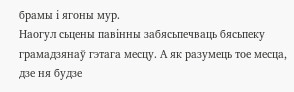брамы і ягоны мур.
Наогул сьцены павінны забясьпечваць бясьпеку грамадзянаў гэтага месцу. А як разумець тое месца, дзе ня будзе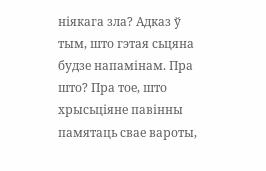ніякага зла? Адказ ў тым, што гэтая сьцяна будзе напамінам. Пра што? Пра тое, што хрысьціяне павінны памятаць свае вароты,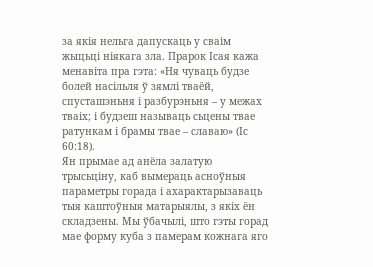за якія нельга дапускаць у сваім жыцьці ніякага зла. Прарок Ісая кажа менавіта пра гэта: «Ня чуваць будзе болей насільля ў зямлі тваёй, спусташэньня і разбурэньня – у межах тваіх; і будзеш называць сьцены твае ратункам і брамы твае – славаю» (Іс 60:18).
Ян прымае ад анёла залатую трысьціну, каб вымераць асноўныя параметры горада і ахарактарызаваць тыя каштоўныя матарыялы, з якіх ён складзены. Мы ўбачылі, што гэты горад мае форму куба з памерам кожнага яго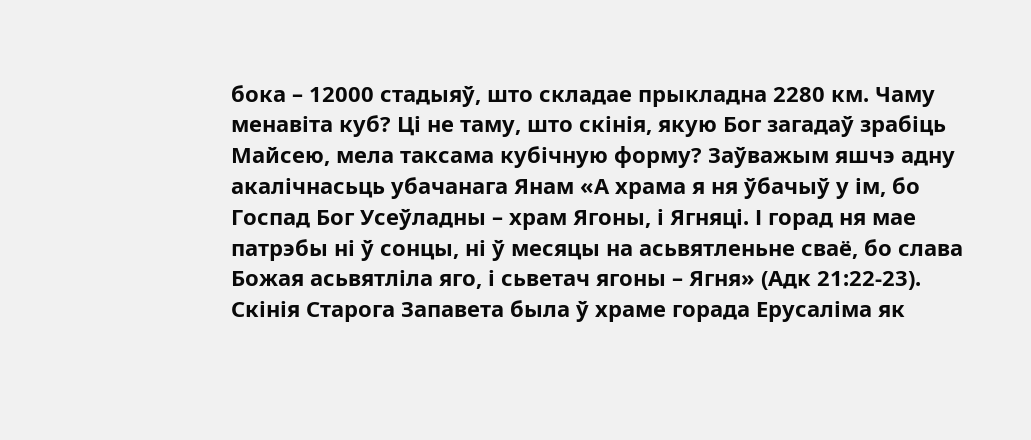бока – 12000 стадыяў, што складае прыкладна 2280 км. Чаму менавіта куб? Ці не таму, што скінія, якую Бог загадаў зрабіць Майсею, мела таксама кубічную форму? Заўважым яшчэ адну акалічнасьць убачанага Янам «А храма я ня ўбачыў у ім, бо Госпад Бог Усеўладны – храм Ягоны, і Ягняці. І горад ня мае патрэбы ні ў сонцы, ні ў месяцы на асьвятленьне сваё, бо слава Божая асьвятліла яго, і сьветач ягоны – Ягня» (Адк 21:22-23).
Скінія Старога Запавета была ў храме горада Ерусаліма як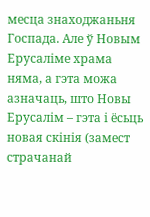месца знаходжаньня Госпада. Але ў Новым Ерусаліме храма няма, а гэта можа азначаць, што Новы Ерусалім – гэта і ёсьць новая скінія (замест страчанай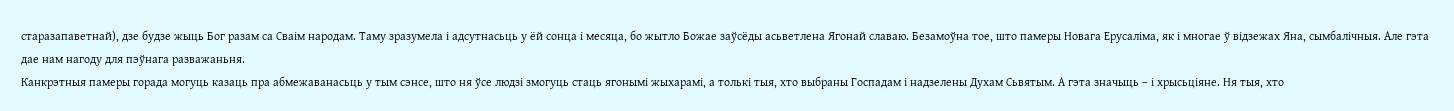старазапаветнай), дзе будзе жыць Бог разам са Сваім народам. Таму зразумела і адсутнасьць у ёй сонца і месяца, бо жытло Божае заўсёды асьветлена Ягонай славаю. Безамоўна тое, што памеры Новага Ерусаліма, як і многае ў відзежах Яна, сымбалічныя. Але гэта дае нам нагоду для пэўнага разважаньня.
Канкрэтныя памеры горада могуць казаць пра абмежаванасьць у тым сэнсе, што ня ўсе людзі змогуць стаць ягонымі жыхарамі, а толькі тыя, хто выбраны Госпадам і надзелены Духам Сьвятым. А гэта значыць – і хрысьціяне. Ня тыя, хто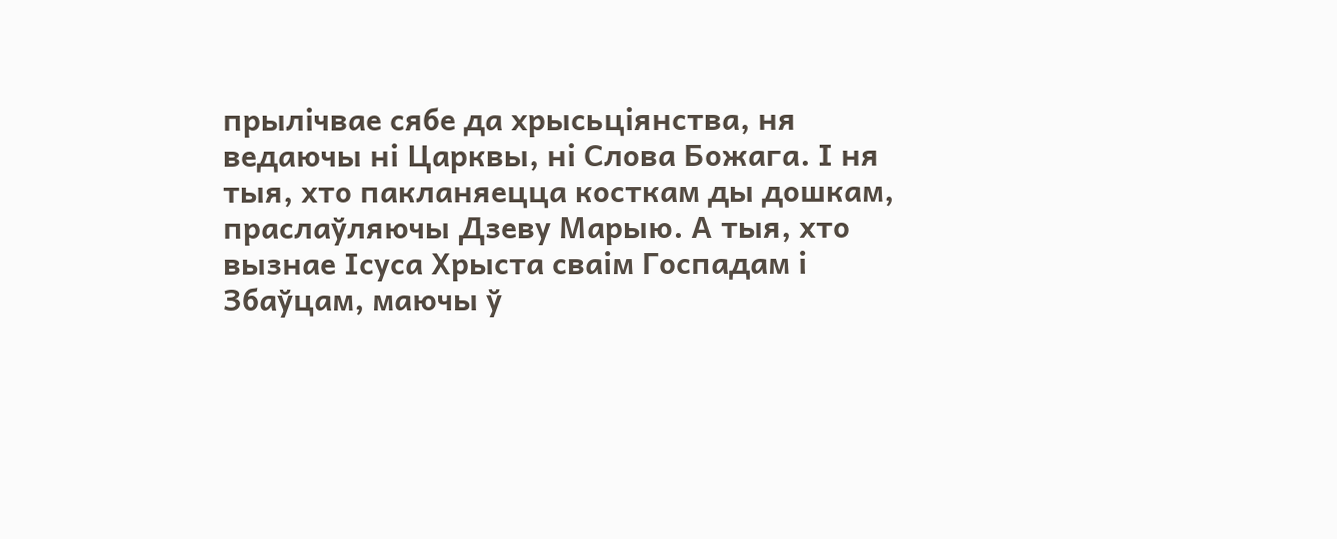прылічвае сябе да хрысьціянства, ня ведаючы ні Царквы, ні Слова Божага. І ня тыя, хто пакланяецца косткам ды дошкам, праслаўляючы Дзеву Марыю. А тыя, хто вызнае Ісуса Хрыста сваім Госпадам і Збаўцам, маючы ў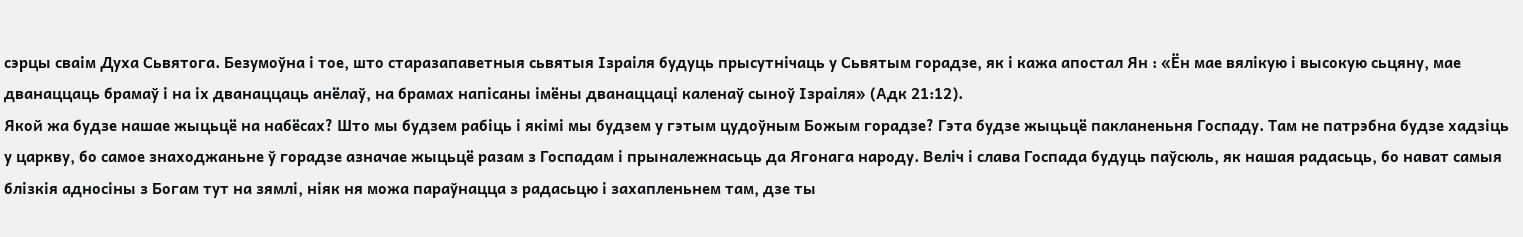сэрцы сваім Духа Сьвятога. Безумоўна і тое, што старазапаветныя сьвятыя Ізраіля будуць прысутнічаць у Сьвятым горадзе, як і кажа апостал Ян : «Ён мае вялікую і высокую сьцяну, мае дванаццаць брамаў і на іх дванаццаць анёлаў, на брамах напісаны імёны дванаццаці каленаў сыноў Ізраіля» (Адк 21:12).
Якой жа будзе нашае жыцьцё на набёсах? Што мы будзем рабіць і якімі мы будзем у гэтым цудоўным Божым горадзе? Гэта будзе жыцьцё пакланеньня Госпаду. Там не патрэбна будзе хадзіць у царкву, бо самое знаходжаньне ў горадзе азначае жыцьцё разам з Госпадам і прыналежнасьць да Ягонага народу. Веліч і слава Госпада будуць паўсюль, як нашая радасьць, бо нават самыя блізкія адносіны з Богам тут на зямлі, ніяк ня можа параўнацца з радасьцю і захапленьнем там, дзе ты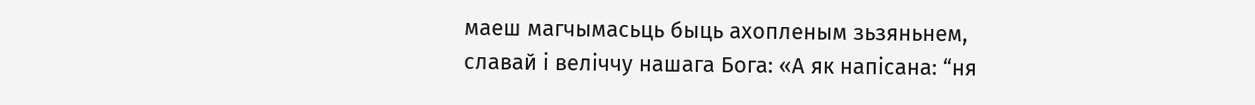маеш магчымасьць быць ахопленым зьзяньнем, славай і веліччу нашага Бога: «А як напісана: “ня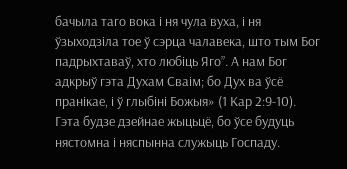бачыла таго вока і ня чула вуха, і ня ўзыходзіла тое ў сэрца чалавека, што тым Бог падрыхтаваў, хто любіць Яго”. А нам Бог адкрыў гэта Духам Сваім; бо Дух ва ўсё пранікае, і ў глыбіні Божыя» (1 Кар 2:9-10).
Гэта будзе дзейнае жыцьцё, бо ўсе будуць нястомна і няспынна служыць Госпаду.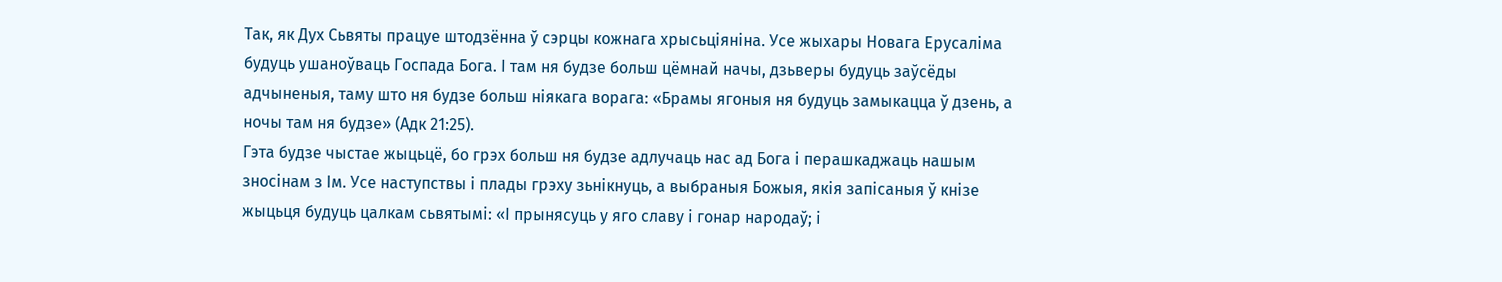Так, як Дух Сьвяты працуе штодзённа ў сэрцы кожнага хрысьціяніна. Усе жыхары Новага Ерусаліма будуць ушаноўваць Госпада Бога. І там ня будзе больш цёмнай начы, дзьверы будуць заўсёды адчыненыя, таму што ня будзе больш ніякага ворага: «Брамы ягоныя ня будуць замыкацца ў дзень, а ночы там ня будзе» (Адк 21:25).
Гэта будзе чыстае жыцьцё, бо грэх больш ня будзе адлучаць нас ад Бога і перашкаджаць нашым зносінам з Ім. Усе наступствы і плады грэху зьнікнуць, а выбраныя Божыя, якія запісаныя ў кнізе жыцьця будуць цалкам сьвятымі: «І прынясуць у яго славу і гонар народаў; і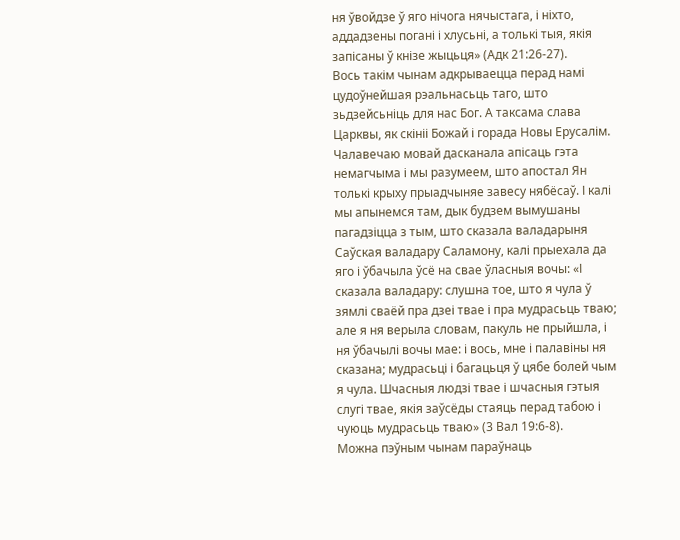ня ўвойдзе ў яго нічога нячыстага, і ніхто, аддадзены погані і хлусьні, а толькі тыя, якія запісаны ў кнізе жыцьця» (Адк 21:26-27).
Вось такім чынам адкрываецца перад намі цудоўнейшая рэальнасьць таго, што зьдзейсьніць для нас Бог. А таксама слава Царквы, як скініі Божай і горада Новы Ерусалім. Чалавечаю мовай дасканала апісаць гэта немагчыма і мы разумеем, што апостал Ян толькі крыху прыадчыняе завесу нябёсаў. І калі мы апынемся там, дык будзем вымушаны пагадзіцца з тым, што сказала валадарыня Саўская валадару Саламону, калі прыехала да яго і ўбачыла ўсё на свае ўласныя вочы: «І сказала валадару: слушна тое, што я чула ў зямлі сваёй пра дзеі твае і пра мудрасьць тваю; але я ня верыла словам, пакуль не прыйшла, і ня ўбачылі вочы мае: і вось, мне і палавіны ня сказана; мудрасьці і багацьця ў цябе болей чым я чула. Шчасныя людзі твае і шчасныя гэтыя слугі твае, якія заўсёды стаяць перад табою і чуюць мудрасьць тваю» (3 Вал 19:6-8).
Можна пэўным чынам параўнаць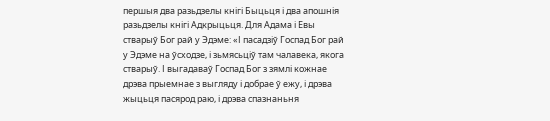першыя два разьдзелы кнігі Быцьця і два апошнія разьдзелы кнігі Адкрыцьця. Для Адама і Евы стварыў Бог рай у Эдэме: «І пасадзіў Госпад Бог рай у Эдэме на ўсходзе, і зьмясьціў там чалавека, якога стварыў. І выгадаваў Госпад Бог з зямлі кожнае дрэва прыемнае з выгляду і добрае ў ежу, і дрэва жыцьця пасярод раю, і дрэва спазнаньня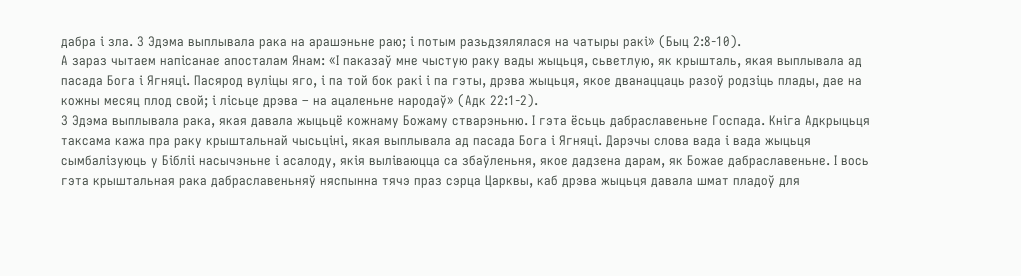дабра і зла. З Эдэма выплывала рака на арашэньне раю; і потым разьдзялялася на чатыры ракі» (Быц 2:8-10).
А зараз чытаем напісанае апосталам Янам: «І паказаў мне чыстую раку вады жыцьця, сьветлую, як крышталь, якая выплывала ад пасада Бога і Ягняці. Пасярод вуліцы яго, і па той бок ракі і па гэты, дрэва жыцьця, якое дванаццаць разоў родзіць плады, дае на кожны месяц плод свой; і лісьце дрэва – на ацаленьне народаў» (Адк 22:1-2).
З Эдэма выплывала рака, якая давала жыцьцё кожнаму Божаму стварэньню. І гэта ёсьць дабраславеньне Госпада. Кніга Адкрыцьця таксама кажа пра раку крыштальнай чысьціні, якая выплывала ад пасада Бога і Ягняці. Дарэчы слова вада і вада жыцьця сымбалізуюць у Бібліі насычэньне і асалоду, якія выліваюцца са збаўленьня, якое дадзена дарам, як Божае дабраславеньне. І вось гэта крыштальная рака дабраславеньняў няспынна тячэ праз сэрца Царквы, каб дрэва жыцьця давала шмат пладоў для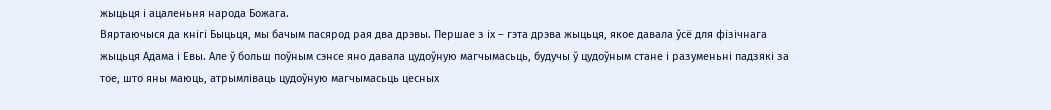жыцьця і ацаленьня народа Божага.
Вяртаючыся да кнігі Быцьця, мы бачым пасярод рая два дрэвы. Першае з іх – гэта дрэва жыцьця, якое давала ўсё для фізічнага жыцьця Адама і Евы. Але ў больш поўным сэнсе яно давала цудоўную магчымасьць, будучы ў цудоўным стане і разуменьні падзякі за тое, што яны маюць, атрымліваць цудоўную магчымасьць цесных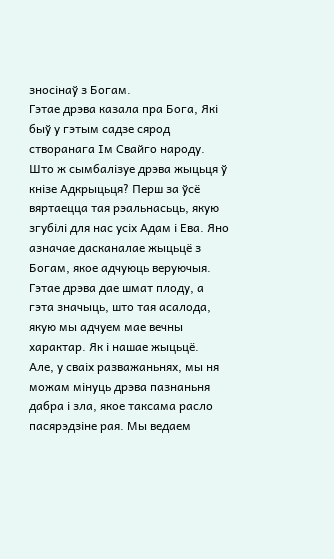зносінаў з Богам.
Гэтае дрэва казала пра Бога, Які быў у гэтым садзе сярод створанага Ім Свайго народу. Што ж сымбалізуе дрэва жыцьця ў кнізе Адкрыцьця? Перш за ўсё вяртаецца тая рэальнасьць, якую згубілі для нас усіх Адам і Ева. Яно азначае дасканалае жыцьцё з Богам, якое адчуюць веруючыя. Гэтае дрэва дае шмат плоду, а гэта значыць, што тая асалода, якую мы адчуем мае вечны характар. Як і нашае жыцьцё.
Але, у сваіх разважаньнях, мы ня можам мінуць дрэва пазнаньня дабра і зла, якое таксама расло пасярэдзіне рая. Мы ведаем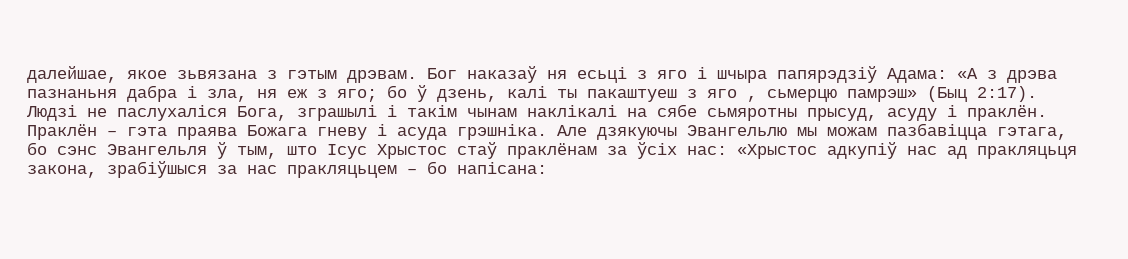далейшае, якое зьвязана з гэтым дрэвам. Бог наказаў ня есьці з яго і шчыра папярэдзіў Адама: «А з дрэва пазнаньня дабра і зла, ня еж з яго; бо ў дзень, калі ты пакаштуеш з яго , сьмерцю памрэш» (Быц 2:17).
Людзі не паслухаліся Бога, зграшылі і такім чынам наклікалі на сябе сьмяротны прысуд, асуду і праклён. Праклён – гэта праява Божага гневу і асуда грэшніка. Але дзякуючы Эвангельлю мы можам пазбавіцца гэтага, бо сэнс Эвангельля ў тым, што Ісус Хрыстос стаў праклёнам за ўсіх нас: «Хрыстос адкупіў нас ад пракляцьця закона, зрабіўшыся за нас пракляцьцем – бо напісана: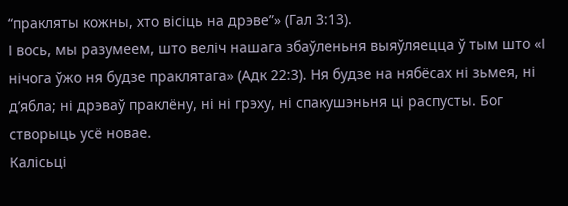“пракляты кожны, хто вісіць на дрэве”» (Гал 3:13).
І вось, мы разумеем, што веліч нашага збаўленьня выяўляецца ў тым што «І нічога ўжо ня будзе праклятага» (Адк 22:3). Ня будзе на нябёсах ні зьмея, ні д’ябла; ні дрэваў праклёну, ні ні грэху, ні спакушэньня ці распусты. Бог створыць усё новае.
Калісьці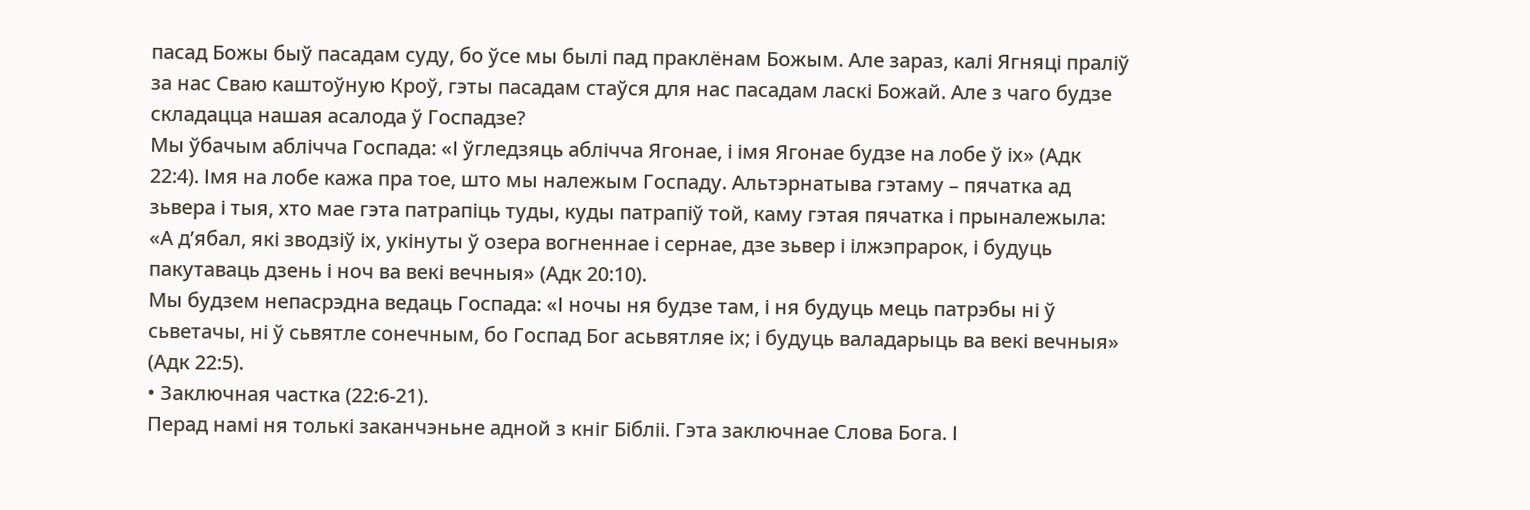пасад Божы быў пасадам суду, бо ўсе мы былі пад праклёнам Божым. Але зараз, калі Ягняці праліў за нас Сваю каштоўную Кроў, гэты пасадам стаўся для нас пасадам ласкі Божай. Але з чаго будзе складацца нашая асалода ў Госпадзе?
Мы ўбачым аблічча Госпада: «І ўгледзяць аблічча Ягонае, і імя Ягонае будзе на лобе ў іх» (Адк 22:4). Імя на лобе кажа пра тое, што мы належым Госпаду. Альтэрнатыва гэтаму – пячатка ад зьвера і тыя, хто мае гэта патрапіць туды, куды патрапіў той, каму гэтая пячатка і прыналежыла: «А д’ябал, які зводзіў іх, укінуты ў озера вогненнае і сернае, дзе зьвер і ілжэпрарок, і будуць пакутаваць дзень і ноч ва векі вечныя» (Адк 20:10).
Мы будзем непасрэдна ведаць Госпада: «І ночы ня будзе там, і ня будуць мець патрэбы ні ў сьветачы, ні ў сьвятле сонечным, бо Госпад Бог асьвятляе іх; і будуць валадарыць ва векі вечныя» (Адк 22:5).
• Заключная частка (22:6-21).
Перад намі ня толькі заканчэньне адной з кніг Бібліі. Гэта заключнае Слова Бога. І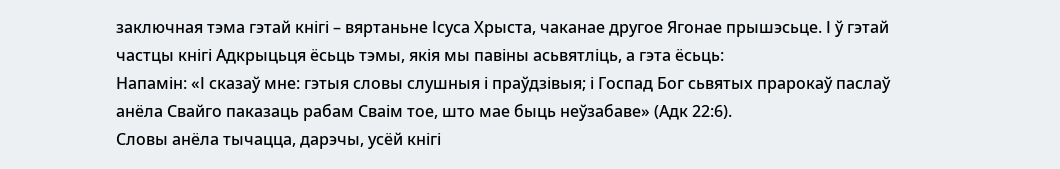заключная тэма гэтай кнігі – вяртаньне Ісуса Хрыста, чаканае другое Ягонае прышэсьце. І ў гэтай частцы кнігі Адкрыцьця ёсьць тэмы, якія мы павіны асьвятліць, а гэта ёсьць:
Напамін: «І сказаў мне: гэтыя словы слушныя і праўдзівыя; і Госпад Бог сьвятых прарокаў паслаў анёла Свайго паказаць рабам Сваім тое, што мае быць неўзабаве» (Адк 22:6).
Словы анёла тычацца, дарэчы, усёй кнігі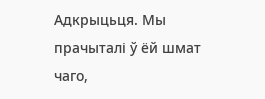Адкрыцьця. Мы прачыталі ў ёй шмат чаго,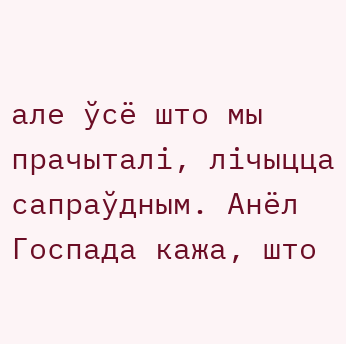але ўсё што мы прачыталі, лічыцца сапраўдным. Анёл Госпада кажа, што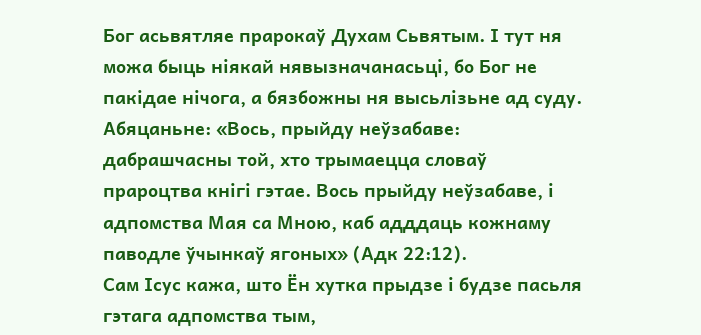Бог асьвятляе прарокаў Духам Сьвятым. І тут ня можа быць ніякай нявызначанасьці, бо Бог не пакідае нічога, а бязбожны ня высьлізьне ад суду.
Абяцаньне: «Вось, прыйду неўзабаве: дабрашчасны той, хто трымаецца словаў прароцтва кнігі гэтае. Вось прыйду неўзабаве, і адпомства Мая са Мною, каб адддаць кожнаму паводле ўчынкаў ягоных» (Адк 22:12).
Сам Ісус кажа, што Ён хутка прыдзе і будзе пасьля гэтага адпомства тым,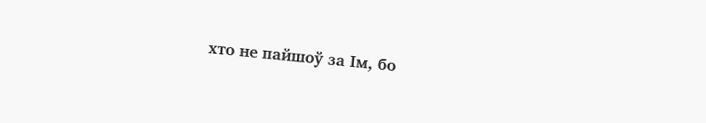хто не пайшоў за Ім, бо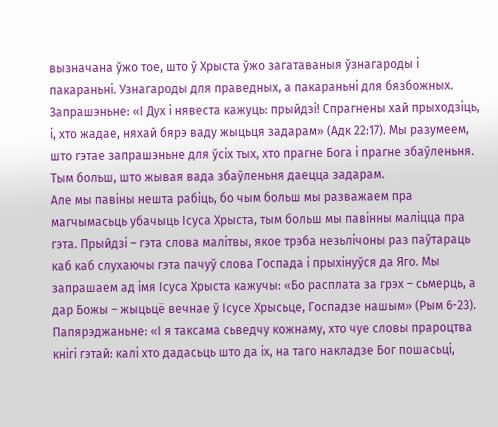вызначана ўжо тое, што ў Хрыста ўжо загатаваныя ўзнагароды і пакараньні. Узнагароды для праведных, а пакараньні для бязбожных.
Запрашэньне: «І Дух і нявеста кажуць: прыйдзі! Спрагнены хай прыходзіць, і, хто жадае, няхай бярэ ваду жыцьця задарам» (Адк 22:17). Мы разумеем, што гэтае запрашэньне для ўсіх тых, хто прагне Бога і прагне збаўленьня. Тым больш, што жывая вада збаўленьня даецца задарам.
Але мы павіны нешта рабіць, бо чым больш мы разважаем пра магчымасьць убачыць Ісуса Хрыста, тым больш мы павінны маліцца пра гэта. Прыйдзі – гэта слова малітвы, якое трэба незьлічоны раз паўтараць каб каб слухаючы гэта пачуў слова Госпада і прыхінуўся да Яго. Мы запрашаем ад імя Ісуса Хрыста кажучы: «Бо расплата за грэх – сьмерць, а дар Божы – жыцьцё вечнае ў Ісусе Хрысьце, Госпадзе нашым» (Рым 6-23).
Папярэджаньне: «І я таксама сьведчу кожнаму, хто чуе словы прароцтва кнігі гэтай: калі хто дадасьць што да іх, на таго накладзе Бог пошасьці,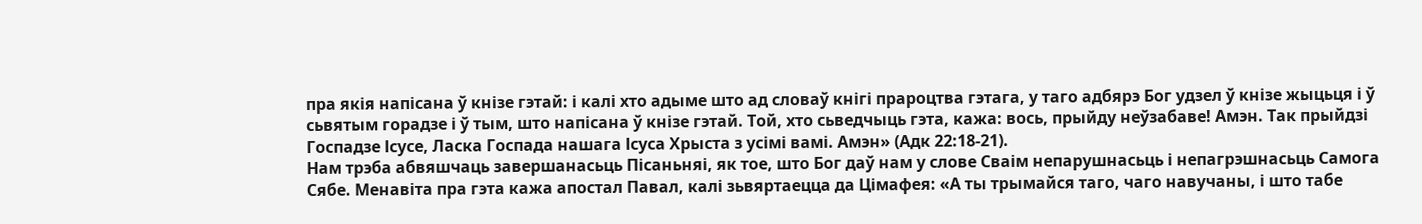пра якія напісана ў кнізе гэтай: і калі хто адыме што ад словаў кнігі прароцтва гэтага, у таго адбярэ Бог удзел ў кнізе жыцьця і ў сьвятым горадзе і ў тым, што напісана ў кнізе гэтай. Той, хто сьведчыць гэта, кажа: вось, прыйду неўзабаве! Амэн. Так прыйдзі Госпадзе Ісусе, Ласка Госпада нашага Ісуса Хрыста з усімі вамі. Амэн» (Адк 22:18-21).
Нам трэба абвяшчаць завершанасьць Пісаньняі, як тое, што Бог даў нам у слове Сваім непарушнасьць і непагрэшнасьць Самога Сябе. Менавіта пра гэта кажа апостал Павал, калі зьвяртаецца да Цімафея: «А ты трымайся таго, чаго навучаны, і што табе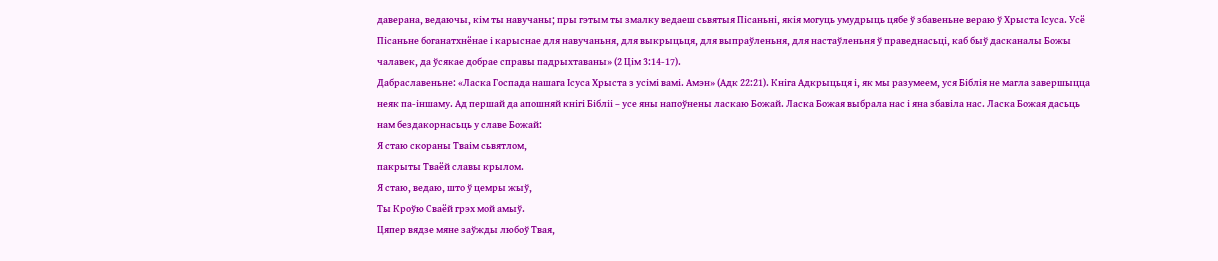даверана, ведаючы, кім ты навучаны; пры гэтым ты змалку ведаеш сьвятыя Пісаньні, якія могуць умудрыць цябе ў збавеньне вераю ў Хрыста Ісуса. Усё Пісаньне боганатхнёнае і карыснае для навучаньня, для выкрыцьця, для выпраўленьня, для настаўленьня ў праведнасьці, каб быў дасканалы Божы чалавек, да ўсякае добрае справы падрыхтаваны» (2 Цім 3:14-17).
Дабраславеньне: «Ласка Госпада нашага Ісуса Хрыста з усімі вамі. Амэн» (Адк 22:21). Кніга Адкрыцьця і, як мы разумеем, уся Біблія не магла завершыцца неяк па-іншаму. Ад першай да апошняй кнігі Бібліі – усе яны напоўнены ласкаю Божай. Ласка Божая выбрала нас і яна збавіла нас. Ласка Божая дасьць нам бездакорнасьць у славе Божай:
Я стаю скораны Тваім сьвятлом,
пакрыты Тваёй славы крылом.
Я стаю, ведаю, што ў цемры жыў,
Ты Кроўю Сваёй грэх мой амыў.
Цяпер вядзе мяне заўжды любоў Твая,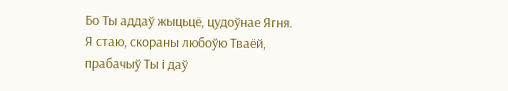Бо Ты аддаў жыцьцё, цудоўнае Ягня.
Я стаю, скораны любоўю Тваёй,
прабачыў Ты і даў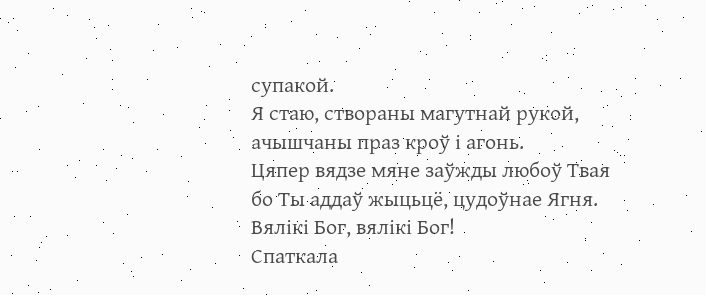супакой.
Я стаю, створаны магутнай рукой,
ачышчаны праз кроў і агонь.
Цяпер вядзе мяне заўжды любоў Твая
бо Ты аддаў жыцьцё, цудоўнае Ягня.
Вялікі Бог, вялікі Бог!
Спаткала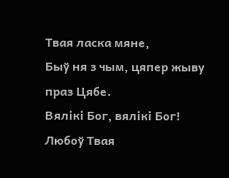Твая ласка мяне,
Быў ня з чым, цяпер жыву праз Цябе.
Вялікі Бог, вялікі Бог!
Любоў Твая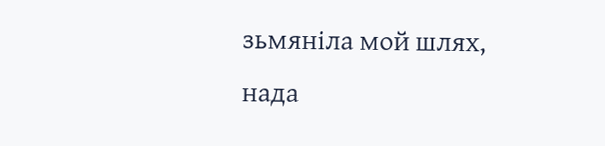зьмяніла мой шлях,
нада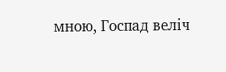мною, Госпад веліч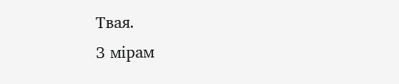Твая.
З мірам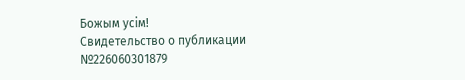Божым усім!
Свидетельство о публикации №226060301879